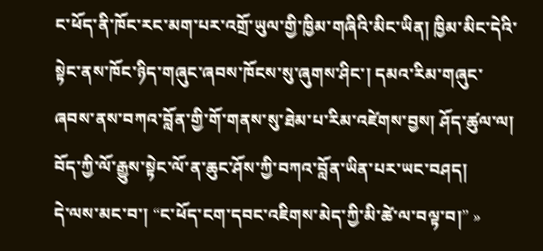ང་ཕོད་ནི་ཁོང་རང་མག་པར་འགྲོ་ཡུལ་གྱི་ཁྱིམ་གཞིའི་མིང་ཡིན། ཁྱིམ་མིང་དེའི་སྟེང་ནས་ཁོང་ཉིད་གཞུང་ཞབས་ཁོངས་སུ་ཞུགས་ཤིང་། དམའ་རིམ་གཞུང་ཞབས་ནས་བཀའ་བློན་གྱི་གོ་གནས་སུ་ཐེམ་པ་རིམ་འཛེགས་བྱས། ཤོད་ཚུལ་ལ། བོད་ཀྱི་ལོ་རྒྱུས་སྟེང་ལོ་ན་ཆུང་ཤོས་ཀྱི་བཀའ་བློན་ཡིན་པར་ཡང་བཤད།
དེ་ལས་མང་བ་། “ང་ཕོད་ངག་དབང་འཇིགས་མེད་ཀྱི་མི་ཚེ་ལ་བལྟ་བ།” »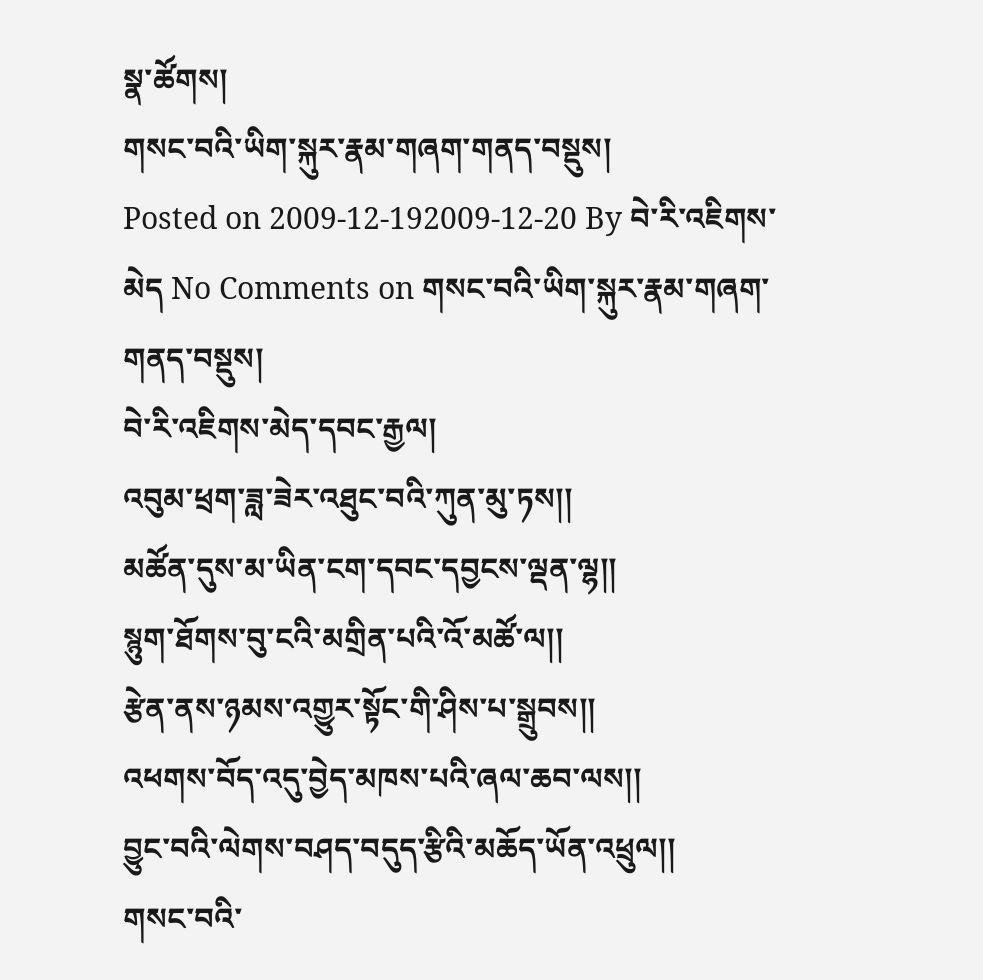སྣ་ཚོགས།
གསང་བའི་ཡིག་སྐུར་རྣམ་གཞག་གནད་བསྡུས།
Posted on 2009-12-192009-12-20 By བེ་རི་འཇིགས་མེད No Comments on གསང་བའི་ཡིག་སྐུར་རྣམ་གཞག་གནད་བསྡུས།
བེ་རི་འཇིགས་མེད་དབང་རྒྱལ།
འབུམ་ཕྲག་ཟླ་ཟེར་འཐུང་བའི་ཀུན་མུ་ཏས།།
མཚོན་དུས་མ་ཡིན་ངག་དབང་དབྱངས་ལྡན་ལྷ།།
སྙུག་ཐོགས་བུ་ངའི་མགྲིན་པའི་འོ་མཚོ་ལ།།
རྩེན་ནས་ཉམས་འགྱུར་སྟོང་གི་ཤིས་པ་སྒྲུབས།།
འཕགས་བོད་འདུ་བྱེད་མཁས་པའི་ཞལ་ཆབ་ལས།།
བྱུང་བའི་ལེགས་བཤད་བདུད་རྩིའི་མཆོད་ཡོན་འཕྲུལ།།
གསང་བའི་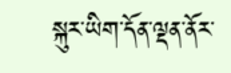སྐུར་ཡིག་དོན་ལྡན་ནོར་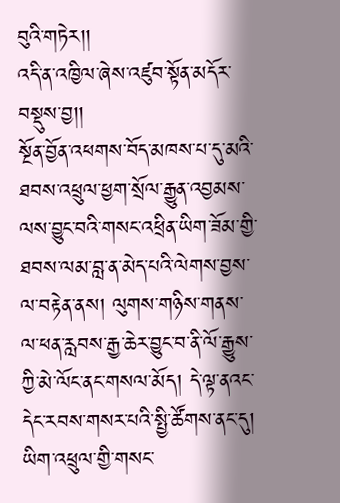བུའི་གཏེར།།
འདི་ན་འཁྱིལ་ཞེས་འཛུབ་སྟོན་མདོར་བསྡུས་བྱ།།
སྔོན་བྱོན་འཕགས་བོད་མཁས་པ་དུ་མའི་ཐབས་འཕྲུལ་ཕྱག་སྲོལ་རྒྱུན་འབྱམས་ལས་བྱུང་བའི་གསང་འཕྲིན་ཡིག་ཟོམ་གྱི་ཐབས་ལམ་བླ་ན་མེད་པའི་ལེགས་བྱས་ལ་བརྟེན་ནས། ལུགས་གཉིས་གནས་ལ་ཕན་རླབས་རྒྱ་ཆེར་བྱུང་བ་ནི་ལོ་རྒྱུས་ཀྱི་མེ་ལོང་ནང་གསལ་མོད། དེ་ལྟ་ནའང་དེང་རབས་གསར་པའི་སྤྱི་ཚོགས་ནང་དུ། ཡིག་འཕྲུལ་གྱི་གསང་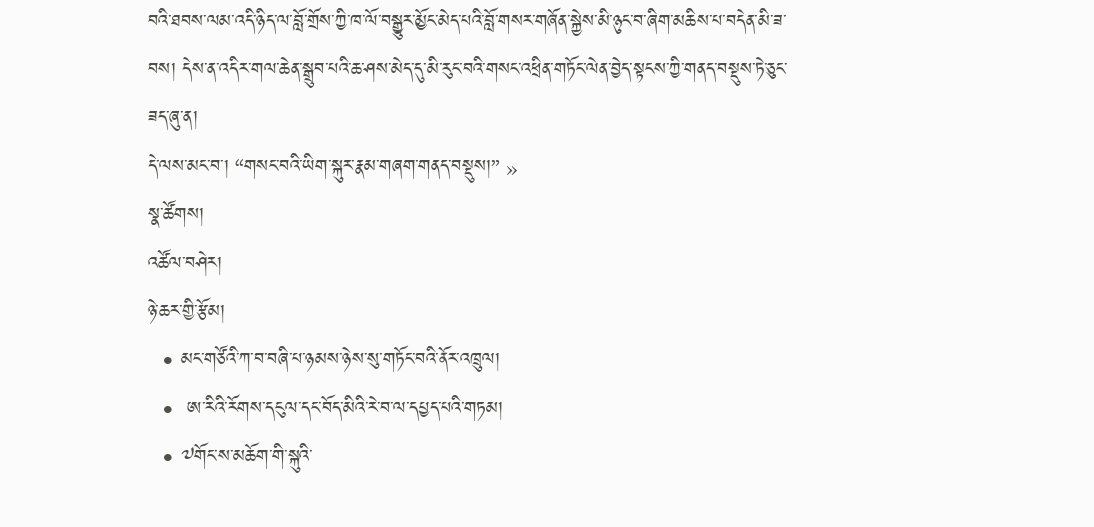བའི་ཐབས་ལམ་འདི་ཉིད་ལ་བློ་གྲོས་ཀྱི་ཁ་ལོ་བསྒྱུར་མྱོང་མེད་པའི་བློ་གསར་གཞོན་སྐྱེས་མི་ཉུང་བ་ཞིག་མཆིས་པ་བདེན་མི་ཟ་བས། དེས་ན་འདིར་གལ་ཆེན་སྒྲུབ་པའི་ཆ་ཤས་མེད་དུ་མི་རུང་བའི་གསང་འཕྲིན་གཏོང་ལེན་བྱེད་སྟངས་ཀྱི་གནད་བསྡུས་ཏེ་ཅུང་ཟད་ཞུ་ན།
དེ་ལས་མང་བ་། “གསང་བའི་ཡིག་སྐུར་རྣམ་གཞག་གནད་བསྡུས།” »
སྣ་ཚོགས།
འཚོལ་བཤེར།
ཉེ་ཆར་གྱི་རྩོམ།
  • མང་གཙོའི་ཀ་བ་བཞི་པ་ཉམས་ཉེས་སུ་གཏོང་བའི་ནོར་འཁྲུལ།
  •  ཨ་རིའི་རོགས་དངུལ་དང་བོད་མིའི་རེ་བ་ལ་དཔྱད་པའི་གཏམ།
  • ༧གོང་ས་མཆོག་གི་སྐུའི་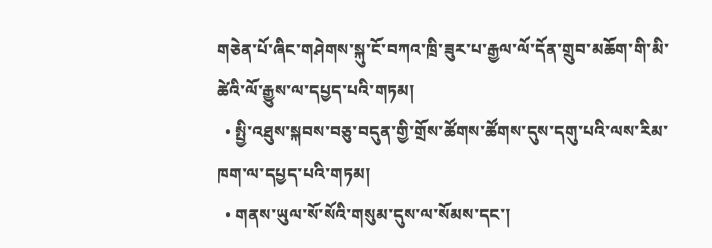གཅེན་པོ་ཞིང་གཤེགས་སྐུ་ངོ་བཀའ་ཁྲི་ཟུར་པ་རྒྱལ་ལོ་དོན་གྲུབ་མཆོག་གི་མི་ཚེའི་ལོ་རྒྱུས་ལ་དཔྱད་པའི་གཏམ།
  • སྤྱི་འཐུས་སྐབས་བཅུ་བདུན་གྱི་གྲོས་ཚོགས་ཚོགས་དུས་དགུ་པའི་ལས་རིམ་ཁག་ལ་དཔྱད་པའི་གཏམ།
  • གནས་ཡུལ་སོ་སོའི་གསུམ་དུས་ལ་སོམས་དང་།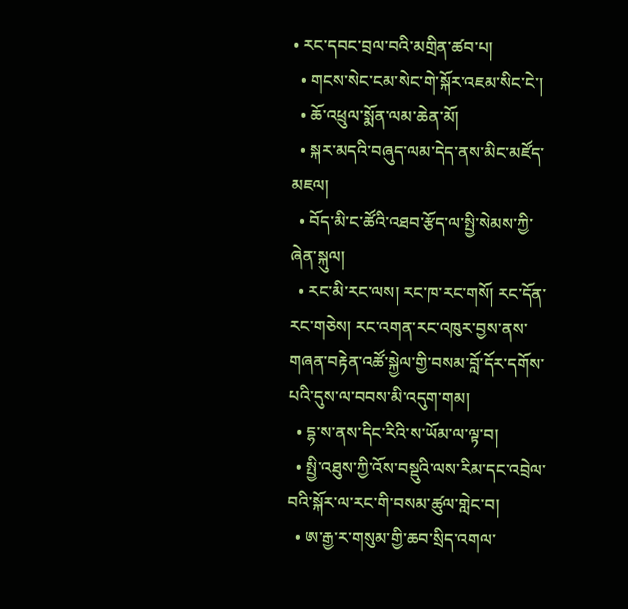• རང་དབང་བྲལ་བའི་མགྲིན་ཚབ་པ།
  • གངས་སེང་ངམ་སེང་གེ་སྐོར་འཇམ་སིང་ངེ་།
  • ཆོ་འཕྲུལ་སྨོན་ལམ་ཆེན་མོ།
  • སྐར་མདའི་བཞུད་ལམ་དེད་ནས་མིང་མཛོད་མཇལ།
  • བོད་མི་ང་ཚོའི་འཐབ་རྩོད་ལ་སྤྱི་སེམས་ཀྱི་ཞེན་སྐུལ།
  • རང་མི་རང་ལས། རང་ཁ་རང་གསོ། རང་དོན་རང་གཅེས། རང་འགན་རང་འཁུར་བྱས་ནས་གཞན་བརྟེན་འཚོ་སྐྱེལ་གྱི་བསམ་བློ་དོར་དགོས་པའི་དུས་ལ་བབས་མི་འདུག་གམ།
  • དྷ་ས་ནས་དིང་རིའི་ས་ཡོམ་ལ་ལྟ་བ།
  • སྤྱི་འཐུས་ཀྱི་འོས་བསྡུའི་ལས་རིམ་དང་འབྲེལ་བའི་སྐོར་ལ་རང་གི་བསམ་ཚུལ་གླེང་བ།
  • ཨ་རྒྱ་ར་གསུམ་གྱི་ཆབ་སྲིད་འགལ་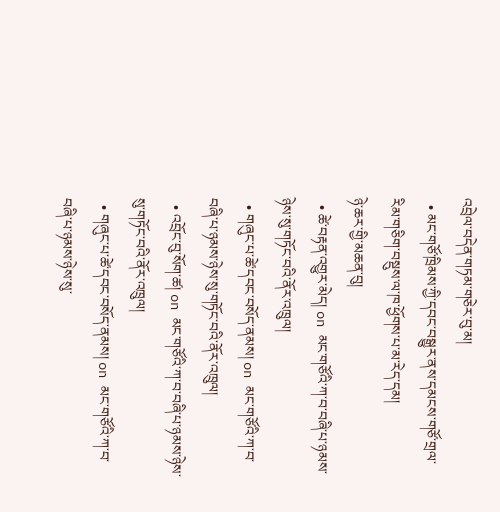འབྲེལ་བདེན་གཏམ་གཅེར་བུ་མ།
  • མང་གཙོ་ཁྲིམས་ཀྱི་དབང་བསྒྱུར་ནས་དམངས་གཙོ་གྲལ་རིམ་གཅིག་བསྡུས་ལ་ཁ་ཕྱོགས་པ་མ་རེད་དམ།
ཉེ་ཆར་གྱི་མཆན་བུ།
  • ཚེ་བརྟན་འགྱུར་མེད། on མང་གཙོའི་ཀ་བ་བཞི་པ་ཉམས་ཉེས་སུ་གཏོང་བའི་ནོར་འཁྲུལ།
  • གཞུང་པ་ཚེ་དབང་བསོད་ནམས། on མང་གཙོའི་ཀ་བ་བཞི་པ་ཉམས་ཉེས་སུ་གཏོང་བའི་ནོར་འཁྲུལ།
  • འབྲོང་བུ་སོག་ཚ། on མང་གཙོའི་ཀ་བ་བཞི་པ་ཉམས་ཉེས་སུ་གཏོང་བའི་ནོར་འཁྲུལ།
  • གཞུང་པ་ཚེ་དབང་བསོད་ནམས། on མང་གཙོའི་ཀ་བ་བཞི་པ་ཉམས་ཉེས་སུ་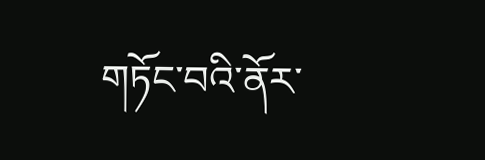གཏོང་བའི་ནོར་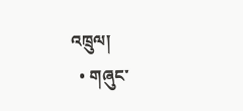འཁྲུལ།
  • གཞུང་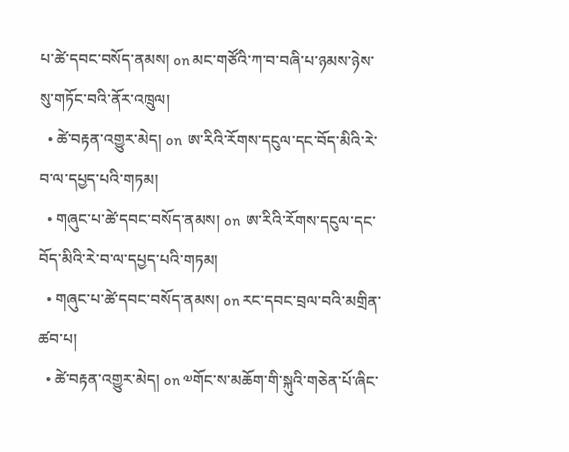པ་ཚེ་དབང་བསོད་ནམས། on མང་གཙོའི་ཀ་བ་བཞི་པ་ཉམས་ཉེས་སུ་གཏོང་བའི་ནོར་འཁྲུལ།
  • ཚེ་བརྟན་འགྱུར་མེད། on  ཨ་རིའི་རོགས་དངུལ་དང་བོད་མིའི་རེ་བ་ལ་དཔྱད་པའི་གཏམ།
  • གཞུང་པ་ཚེ་དབང་བསོད་ནམས། on  ཨ་རིའི་རོགས་དངུལ་དང་བོད་མིའི་རེ་བ་ལ་དཔྱད་པའི་གཏམ།
  • གཞུང་པ་ཚེ་དབང་བསོད་ནམས། on རང་དབང་བྲལ་བའི་མགྲིན་ཚབ་པ།
  • ཚེ་བརྟན་འགྱུར་མེད། on ༧གོང་ས་མཆོག་གི་སྐུའི་གཅེན་པོ་ཞིང་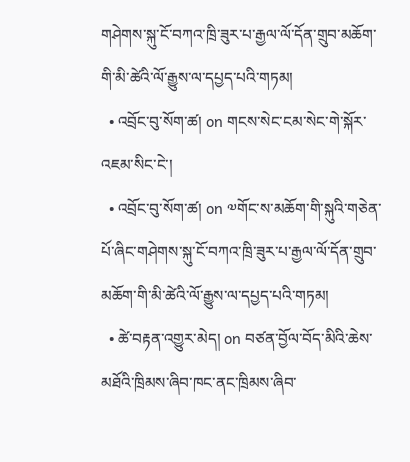གཤེགས་སྐུ་ངོ་བཀའ་ཁྲི་ཟུར་པ་རྒྱལ་ལོ་དོན་གྲུབ་མཆོག་གི་མི་ཚེའི་ལོ་རྒྱུས་ལ་དཔྱད་པའི་གཏམ།
  • འབྲོང་བུ་སོག་ཚ། on གངས་སེང་ངམ་སེང་གེ་སྐོར་འཇམ་སིང་ངེ་།
  • འབྲོང་བུ་སོག་ཚ། on ༧གོང་ས་མཆོག་གི་སྐུའི་གཅེན་པོ་ཞིང་གཤེགས་སྐུ་ངོ་བཀའ་ཁྲི་ཟུར་པ་རྒྱལ་ལོ་དོན་གྲུབ་མཆོག་གི་མི་ཚེའི་ལོ་རྒྱུས་ལ་དཔྱད་པའི་གཏམ།
  • ཚེ་བརྟན་འགྱུར་མེད། on བཙན་བྱོལ་བོད་མིའི་ཆེས་མཐོའི་ཁྲིམས་ཞིབ་ཁང་ནང་ཁྲིམས་ཞིབ་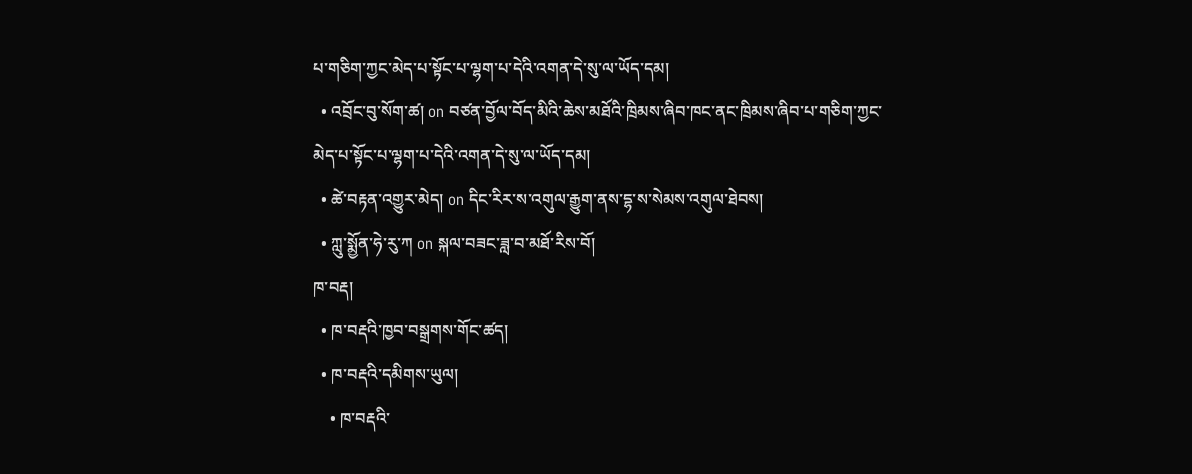པ་གཅིག་ཀྱང་མེད་པ་སྟོང་པ་ལྷག་པ་དེའི་འགན་དེ་སུ་ལ་ཡོད་དམ།
  • འབྲོང་བུ་སོག་ཚ། on བཙན་བྱོལ་བོད་མིའི་ཆེས་མཐོའི་ཁྲིམས་ཞིབ་ཁང་ནང་ཁྲིམས་ཞིབ་པ་གཅིག་ཀྱང་མེད་པ་སྟོང་པ་ལྷག་པ་དེའི་འགན་དེ་སུ་ལ་ཡོད་དམ།
  • ཚེ་བརྟན་འགྱུར་མེད། on དིང་རིར་ས་འགུལ་རྒྱུག་ནས་དྷ་ས་སེམས་འགུལ་ཐེབས།
  • ཀླུ་སྨྱོན་ཧེ་རུ་ཀ on སྐལ་བཟང་ཟླ་བ་མཐོ་རིས་བོ།
ཁ་བརྡ།
  • ཁ་བརྡའི་ཁྱབ་བསྒྲགས་གོང་ཚད།
  • ཁ་བརྡའི་དམིགས་ཡུལ།
    • ཁ་བརྡའི་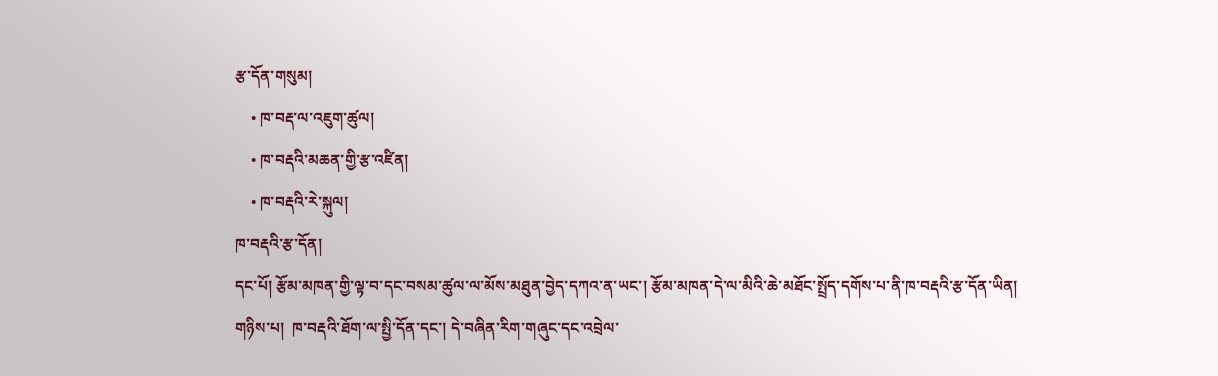རྩ་དོན་གསུམ།
    • ཁ་བརྡ་ལ་འཇུག་ཚུལ།
    • ཁ་བརྡའི་མཆན་གྱི་རྩ་འཛིན།
    • ཁ་བརྡའི་རེ་སྐུལ།
ཁ་བརྡའི་རྩ་དོན།
དང་པོ། རྩོམ་མཁན་གྱི་ལྟ་བ་དང་བསམ་ཚུལ་ལ་མོས་མཐུན་བྱེད་དཀའ་ན་ཡང་། རྩོམ་མཁན་དེ་ལ་མིའི་ཆེ་མཐོང་སྤྲོད་དགོས་པ་ནི་ཁ་བརྡའི་རྩ་དོན་ཡིན།
གཉིས་པ།  ཁ་བརྡའི་ཐོག་ལ་སྤྱི་དོན་དང་། དེ་བཞིན་རིག་གཞུང་དང་འབྲེལ་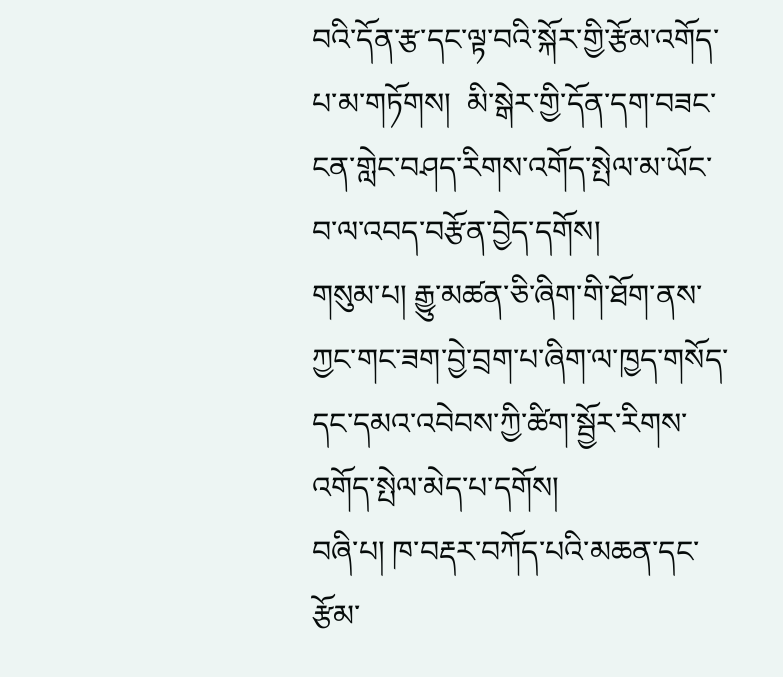བའི་དོན་རྩ་དང་ལྟ་བའི་སྐོར་གྱི་རྩོམ་འགོད་པ་མ་གཏོགས།  མི་སྒེར་གྱི་དོན་དག་བཟང་ངན་གླེང་བཤད་རིགས་འགོད་སྤེལ་མ་ཡོང་བ་ལ་འབད་བརྩོན་བྱེད་དགོས།
གསུམ་པ། རྒྱུ་མཚན་ཅི་ཞིག་གི་ཐོག་ནས་ཀྱང་གང་ཟག་བྱེ་བྲག་པ་ཞིག་ལ་ཁྱད་གསོད་དང་དམའ་འབེབས་ཀྱི་ཚིག་སྦྱོར་རིགས་འགོད་སྤེལ་མེད་པ་དགོས།
བཞི་པ། ཁ་བརྡར་བཀོད་པའི་མཆན་དང་རྩོམ་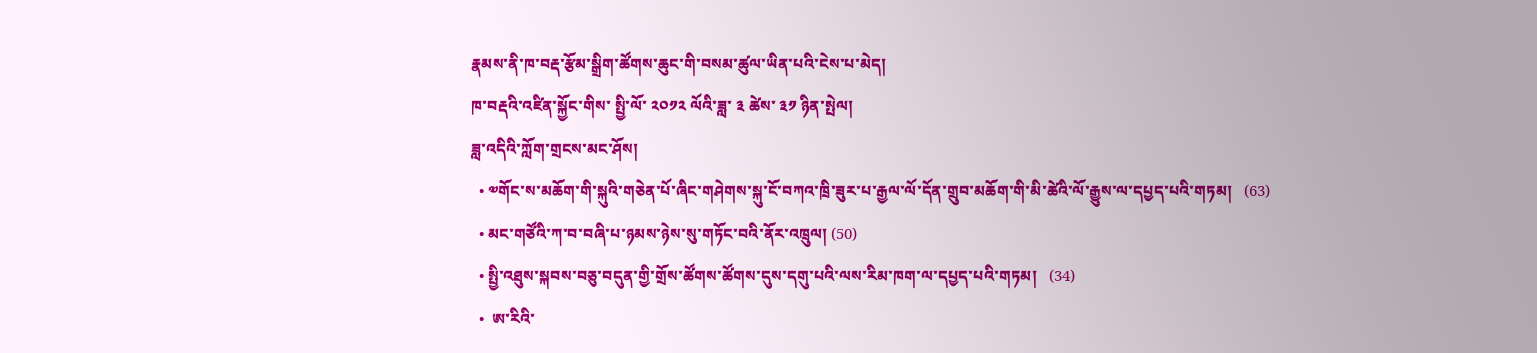རྣམས་ནི་ཁ་བརྡ་རྩོམ་སྒྲིག་ཚོགས་ཆུང་གི་བསམ་ཚུལ་ཡིན་པའི་ངེས་པ་མེད།
ཁ་བརྡའི་འཛིན་སྐྱོང་གིས་ སྤྱི་ལོ་ ༢༠༡༢ ལོའི་ཟླ་ ༣ ཚེས་ ༣༡ ཉིན་སྤེལ།
ཟླ་འདིའི་ཀློག་གྲངས་མང་ཤོས།
  • ༧གོང་ས་མཆོག་གི་སྐུའི་གཅེན་པོ་ཞིང་གཤེགས་སྐུ་ངོ་བཀའ་ཁྲི་ཟུར་པ་རྒྱལ་ལོ་དོན་གྲུབ་མཆོག་གི་མི་ཚེའི་ལོ་རྒྱུས་ལ་དཔྱད་པའི་གཏམ།   (63)
  • མང་གཙོའི་ཀ་བ་བཞི་པ་ཉམས་ཉེས་སུ་གཏོང་བའི་ནོར་འཁྲུལ། (50)
  • སྤྱི་འཐུས་སྐབས་བཅུ་བདུན་གྱི་གྲོས་ཚོགས་ཚོགས་དུས་དགུ་པའི་ལས་རིམ་ཁག་ལ་དཔྱད་པའི་གཏམ།   (34)
  •  ཨ་རིའི་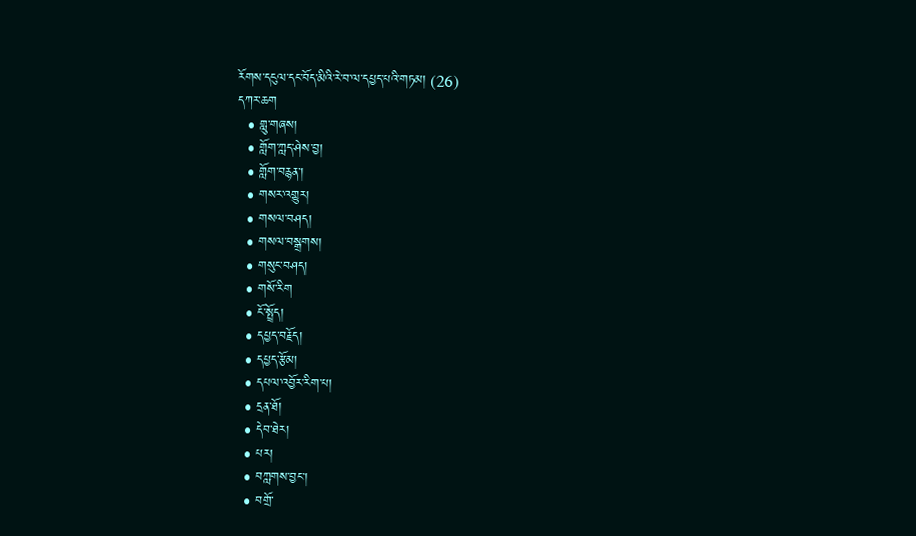རོགས་དངུལ་དང་བོད་མིའི་རེ་བ་ལ་དཔྱད་པའི་གཏམ། (26)
དཀར་ཆག
  • གླུ་གཞས།
  • གློག་ཀླད་ཤེས་བྱ།
  • གློག་བརྙན་།
  • གསར་འགྱུར།
  • གསལ་བཤད།
  • གསལ་བསྒྲགས།
  • གསུང་བཤད།
  • གསོ་རིག
  • ངོ་སྤྲོད།
  • དཔྱད་བརྗོད།
  • དཔྱད་རྩོམ།
  • དཔལ་འབྱོར་རིག་པ།
  • དྲན་ཐོ།
  • དེབ་ཐེར།
  • པར།
  • བཀླགས་བྱང་།
  • བགྲོ་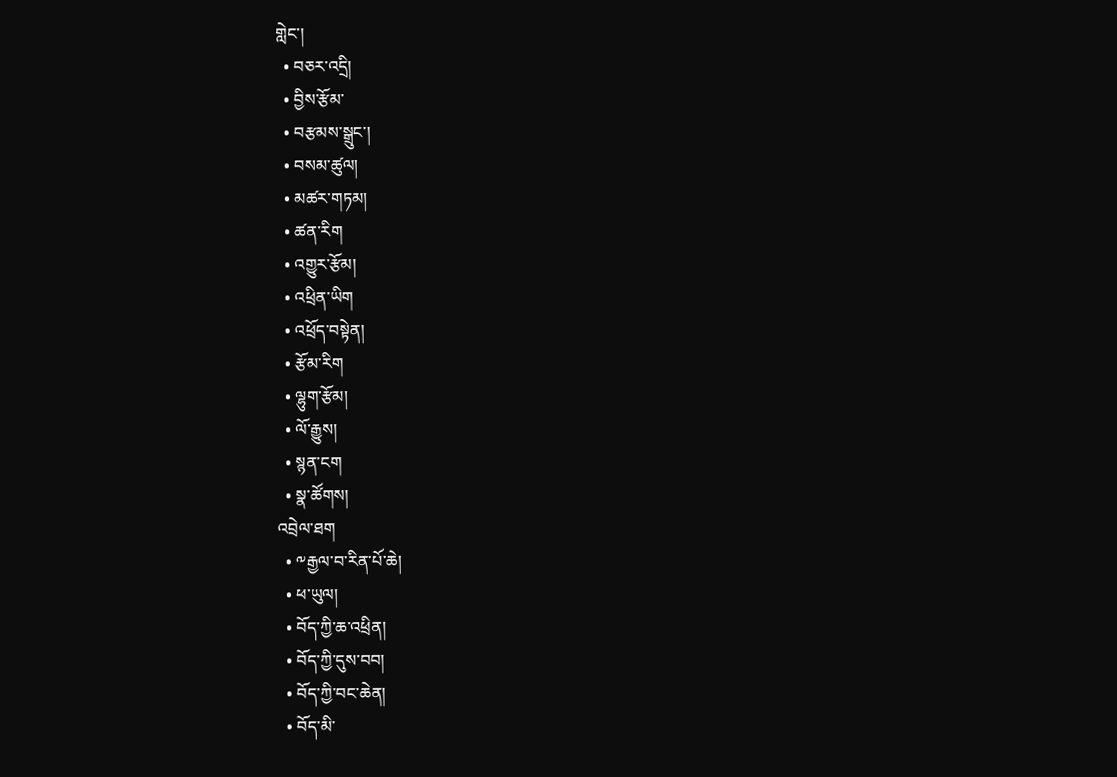གླེང་།
  • བཅར་འདྲི།
  • བྱིས་རྩོམ་
  • བརྩམས་སྒྲུང་།
  • བསམ་ཚུལ།
  • མཚར་གཏམ།
  • ཚན་རིག
  • འགྱུར་རྩོམ།
  • འཕྲིན་ཡིག
  • འཕྲོད་བསྟེན།
  • རྩོམ་རིག
  • ལྷུག་རྩོམ།
  • ལོ་རྒྱུས།
  • སྙན་ངག
  • སྣ་ཚོགས།
འབྲེལ་ཐག
  • ༸རྒྱལ་བ་རིན་པོ་ཆེ།
  • ཕ་ཡུལ།
  • བོད་ཀྱི་ཆ་འཕྲིན།
  • བོད་ཀྱི་དུས་བབ།
  • བོད་ཀྱི་བང་ཆེན།
  • བོད་མི་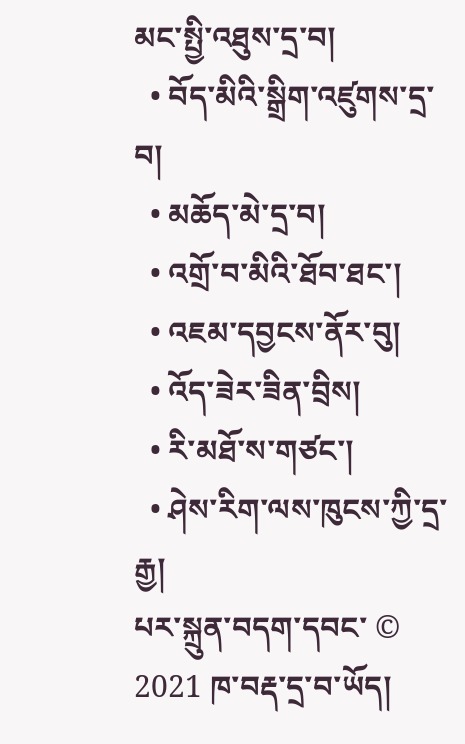མང་སྤྱི་འཐུས་དྲ་བ།
  • བོད་མིའི་སྒྲིག་འཛུགས་དྲ་བ།
  • མཆོད་མེ་དྲ་བ།
  • འགྲོ་བ་མིའི་ཐོབ་ཐང་།
  • འཇམ་དབྱངས་ནོར་བུ།
  • འོད་ཟེར་ཟིན་བྲིས།
  • རི་མཐོ་ས་གཙང་།
  • ཤེས་རིག་ལས་ཁུངས་ཀྱི་དྲ་རྒྱ།
པར་སྐྲུན་བདག་དབང་ © 2021 ཁ་བརྡ་དྲ་བ་ཡོད།